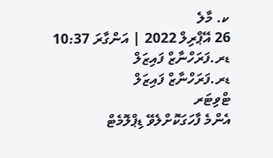ކ. މާލެ
26 އޭޕްރިލް 2022 | އަންގާރަ 10:37
ޑރ.ފަރަހްނާޒް ފައިޒަލް
ޑރ.ފަރަހްނާޒް ފައިޒަލް
ޓްވިޓަރ
އެންމެ ފާހަގަކޮށްލެވޭ ޑިޕްލޮމެޓް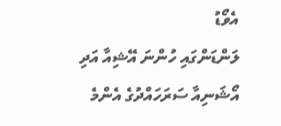އެވޯޑު
ލަންޑަންގައި ހުންނަ އޭޝިއާ އަދި އޯޝަނިއާ ސަރަހައްދުގެ އެންމެ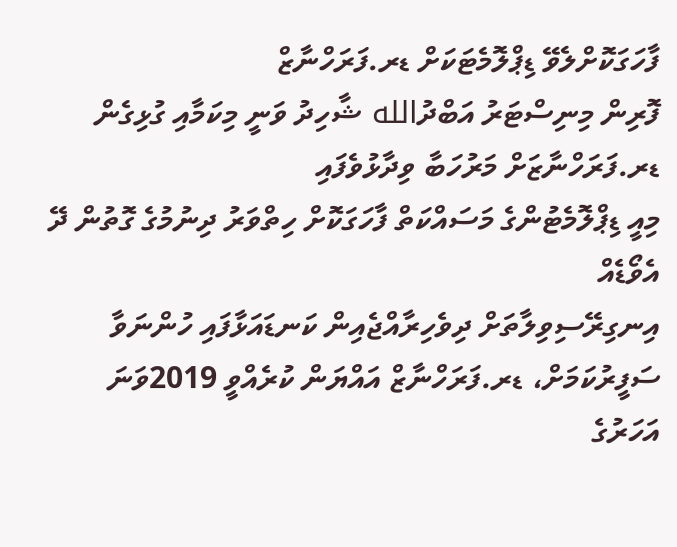ފާހަގަކޮށްލެވޭ ޑިޕްލޮމެޓަކަށް ޑރ.ފަރަހްނާޒް
ފޮރިން މިނިސްޓަރު އަބްދުالله ޝާހިދު ވަނީ މިކަމާއި ގުޅިގެން ޑރ.ފަރަހްނާޒަށް މަރުހަބާ ވިދާޅުވެފައި
މިއީ ޑިޕްލޮމެޓުންގެ މަސައްކަތް ފާހަގަކޮށް ހިތްވަރު ދިނުމުގެ ގޮތުން ދޭ އެވޯޑެއް
އިނގިރޭސިވިލާތަށް ދިވެހިރާއްޖެއިން ކަނޑައަޅާފައި ހުންނަވާ ސަފީރުކަމަށް، ޑރ.ފަރަހްނާޒް އައްޔަން ކުރެއްވީ 2019ވަނަ އަހަރުގެ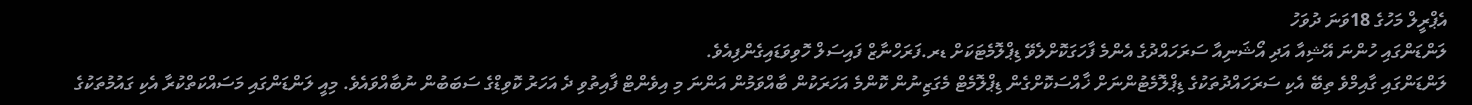އެޕްރީލް މަހުގެ 18ވަނަ ދުވަހު
ލަންޑަންގައި ހުންނަ އޭޝިއާ އަދި އޯޝަނިއާ ސަރަހައްދުގެ އެންމެ ފާހަގަކޮށްލެވޭ ޑިޕްލޮމެޓަކަށް ޑރ.ފަރަހްނާޒް ފައިސަލް ހޮވިވަޑައިގެންފިއެވެ.
ލަންޑަންގައި ގާއިމްވެ ތިބޭ އެކި ސަރަހައްދުތަކުގެ ޑިޕްލޮމެޓުންނަށް ޚާއްސަކޮށްގެން ޑިޕްލޮމެޓް މެގަޒިނުން ކޮންމެ އަހަރަކުން ބާއްވަމުން އަންނަ މި އިވެންޓް ފާއިތުވި ދެ އަހަރު ކޮވިޑްގެ ސަބަބުން ނުބާއްވައެވެ. މިއީ ލަންޑަންގައި މަސައްކަތްކުރާ އެކި ގައުމުތަކުގެ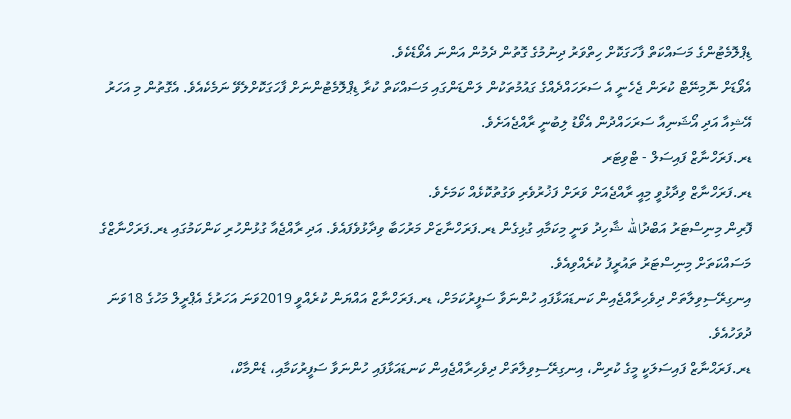ޑިޕްލޮމެޓުންގެ މަސައްކަތް ފާހަގަކޮށް ހިތްވަރު ދިނުމުގެ ގޮތުން ދެމުން އަންނަ އެވޯޑެކެވެ.
އެވޯޑަށް ނޮމިނޭޓް ކުރަން ޖެހެނީ އެ ސަރަހައްދެއްގެ ގައުމުތަކުން ލަންޑަންގައި މަސައްކަތް ކުރާ ޑިޕްލޮމެޓުންނަށް ފާހަގަކޮށްލެވޭ ނަމެކެއެވެ. އެގޮތުން މި އަހަރު އޭޝިއާ އަދި އޯޝަނިއާ ސަރަހައްދުން އެވޯޑު ލިބުނީ ރާއްޖެއަށެވެ.
ޑރ.ފަރަހްނާޒް ފައިސަލް - ޓްވިޓަރ
ޑރ.ފަރަހްނާޒް ވިދާޅުވީ މިއީ ރާއްޖެއަށް ވަރަށް ފަޚުރުވެރި ވަގުތުކޮޅެއް ކަމަށެވެ.
ފޮރިން މިނިސްޓަރު އަބްދުالله ޝާހިދު ވަނީ މިކަމާއި ގުޅިގެން ޑރ.ފަރަހްނާޒަށް މަރުހަބާ ވިދާޅުވެފައެވެ. އަދި ރާއްޖެއާ ގުޅުންހުރި ކަންކަމުގައި ޑރ.ފަރަހްނާޒްގެ މަސައްކަތަށް މިނިސްޓަރު ތައުރީފު ކުރެއްވިއެވެ.
އިނގިރޭސިވިލާތަށް ދިވެހިރާއްޖެއިން ކަނޑައަޅާފައި ހުންނަވާ ސަފީރުކަމަށް، ޑރ.ފަރަހްނާޒް އައްޔަން ކުރެއްވީ 2019ވަނަ އަހަރުގެ އެޕްރީލް މަހުގެ 18ވަނަ ދުވަހުއެވެ.
ޑރ.ފަރަޙްނާޒް ފައިސަލަކީ މީގެ ކުރިން، އިނގިރޭސިވިލާތަށް ދިވެހިރާއްޖެއިން ކަނޑައަޅާފައި ހުންނަވާ ސަފީރުކަމާއި، ޑެންމާކް،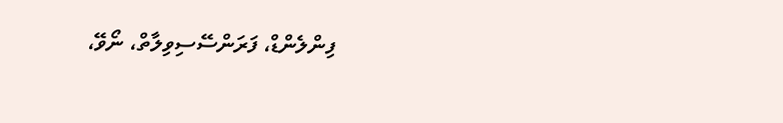ފިންލެންޑް، ފަރަންސޭސިވިލާތް، ނޯވޭ،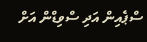ސްޕެއިން އަދި ސްވިޑްން އަށް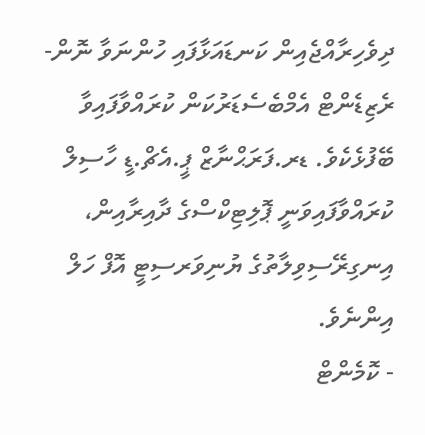ދިވެހިރާއްޖެއިން ކަނޑައަޅާފައި ހުންނަވާ ނޮން-ރެޒިޑެންޓް އެމްބެސެޑަރުކަން ކުރައްވާފައިވާ ބޭފުޅެކެވެ. ޑރ.ފަރަޙްނާޒް ޕީ.އެޗް.ޑީ ހާސިލް ކުރައްވާފައިވަނީ ޕޮލިޓިކްސްގެ ދާއިރާއިން، އިނގިރޭސިވިލާތުގެ ޔުނިވަރސިޓީ އޮފް ހަލް އިންނެވެ.
- ކޮމެންޓް